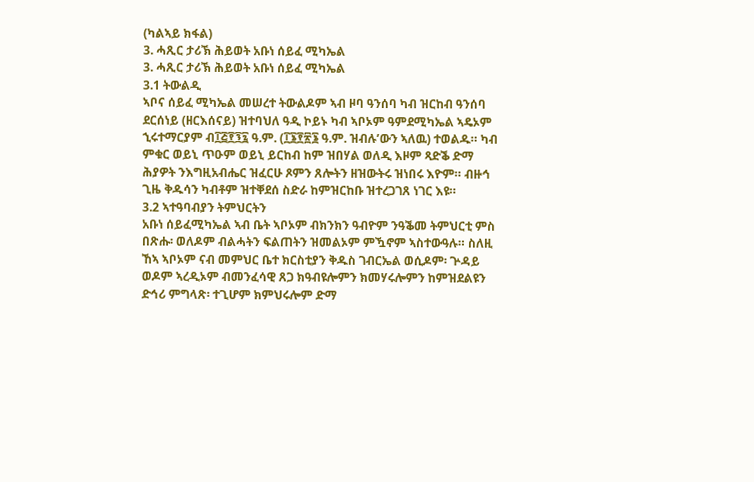(ካልኣይ ክፋል)
3. ሓጺር ታሪኽ ሕይወት አቡነ ሰይፈ ሚካኤል
3. ሓጺር ታሪኽ ሕይወት አቡነ ሰይፈ ሚካኤል
3.1 ትውልዲ
ኣቦና ሰይፈ ሚካኤል መሠረተ ትውልዶም ኣብ ዞባ ዓንሰባ ካብ ዝርከብ ዓንሰባ ደርሰነይ (ዘርእሰናይ) ዝተባህለ ዓዲ ኮይኑ ካብ ኣቦኦም ዓምደሚካኤል ኣዴኦም ኂሩተማርያም ብ፲፭፻፺፯ ዓ.ም. (፲፮፻፳፮ ዓ.ም. ዝብሉ’ውን ኣለዉ) ተወልዱ። ካብ ምቁር ወይኒ ጥዑም ወይኒ ይርከብ ከም ዝበሃል ወለዲ እዞም ጻድቕ ድማ ሕያዎት ንእግዚአብሔር ዝፈርሁ ጾምን ጸሎትን ዘዝውትሩ ዝነበሩ እዮም። ብዙኅ ጊዜ ቅዱሳን ካብቶም ዝተቐደሰ ስድራ ከምዝርከቡ ዝተረጋገጸ ነገር እዩ።
3.2 ኣተዓባብያን ትምህርትን
አቡነ ሰይፈሚካኤል ኣብ ቤት ኣቦኦም ብክንክን ዓብዮም ንዓቕመ ትምህርቲ ምስ በጽሑ፡ ወለዶም ብልሓትን ፍልጠትን ዝመልኦም ምዃኖም ኣስተውዓሉ። ስለዚ ኸኣ ኣቦኦም ናብ መምህር ቤተ ክርስቲያን ቅዱስ ገብርኤል ወሲዶም፡ ጕዳይ ወዶም ኣረዲኦም ብመንፈሳዊ ጸጋ ክዓብዩሎምን ክመሃሩሎምን ከምዝደልዩን ድኅሪ ምግላጽ፡ ተጊሆም ክምህሩሎም ድማ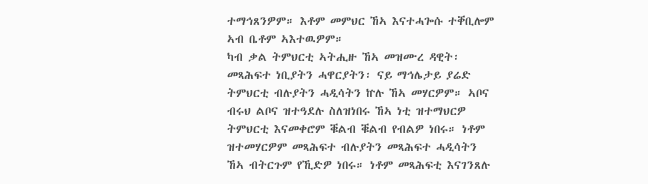ተማኅጸንዎም። እቶም መምህር ኸኣ እናተሓጐሱ ተቐቢሎም ኣብ ቤቶም ኣእተዉዎም።
ካብ ቃል ትምህርቲ ኣትሒዙ ኸኣ መዝሙረ ዳዊት፡ መጻሕፍተ ነቢያትን ሓዋርያትን፡ ናይ ማኅሌታይ ያሬድ ትምህርቲ ብሉያትን ሓዲሳትን ኵሉ ኸኣ መሃርዎም። ኣቦና ብሩህ ልቦና ዝተዓደሉ ስለዝነበሩ ኸኣ ነቲ ዝተማህርዎ ትምህርቲ እናመቀሮም ቑልብ ቑልብ የብልዎ ነበሩ። ነቶም ዝተመሃርዎም መጻሕፍተ ብሉያትን መጻሕፍተ ሓዲሳትን ኸኣ ብትርጉም የኺድዎ ነበሩ። ነቶም መጻሕፍቲ እናገንጸሉ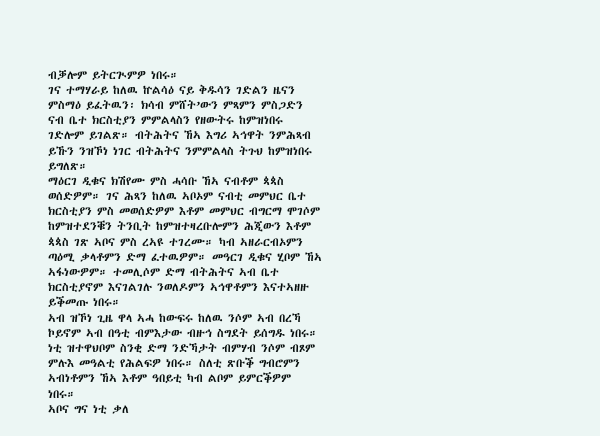ብቓሎም ይትርጒምዎ ነበሩ።
ገና ተማሃራይ ከለዉ ኵልሳዕ ናይ ቅዱሳን ገድልን ዜናን ምስማዕ ይፈትዉን፡ ክሳብ ምሸት’ውን ምጻምን ምስጋድን ናብ ቤተ ክርስቲያን ምምልላስን የዘውትሩ ከምዝነበሩ ገድሎም ይገልጽ። ብትሕትና ኸኣ እግሪ ኣኅዋት ንምሕጻብ ይኹን ንዝኾነ ነገር ብትሕትና ንምምልላስ ትጉህ ከምዝነበሩ ይግለጽ።
ማዕርገ ዲቁና ክሽየሙ ምስ ሓሳቡ ኸኣ ናብቶም ጳጳስ ወሰድዎም። ገና ሕጻን ከለዉ ኣቦኦም ናብቲ መምህር ቤተ ክርስቲያን ምስ መወሰድዎም እቶም መምህር ብግርማ ሞገሶም ከምዝተደንቑን ትንቢት ከምዝተዛረቡሎምን ሕጂውን እቶም ጳጳስ ገጽ ኣቦና ምስ ረኣዩ ተገረሙ። ካብ ኣዘራርብኦምን ጣዕሚ ቃላቶምን ድማ ፈተዉዎም። መዓርገ ዲቁና ሂቦም ኸኣ ኣፋነውዎም። ተመሊሶም ድማ ብትሕትና ኣብ ቤተ ክርስቲያኖም እናገልገሉ ንወለዶምን ኣኅዋቶምን እናተኣዘዙ ይቕመጡ ነበሩ።
ኣብ ዝኾነ ጊዜ ዋላ ኣሓ ከውፍሩ ከለዉ ንሶም ኣብ በረኻ ኮይኖም ኣብ በዓቲ ብምእታው ብዙኅ ስግደት ይሰግዱ ነበሩ። ነቲ ዝተዋህቦም ስንቂ ድማ ንድኻታት ብምሃብ ንሶም ብጾም ምሉእ መዓልቲ የሕልፍዎ ነበሩ። ስለቲ ጽቡቕ ግብሮምን ኣብነቶምን ኸኣ እቶም ዓበይቲ ካብ ልቦም ይምርቕዎም ነበሩ።
ኣቦና ግና ነቲ ቃለ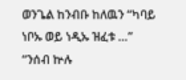ወንጌል ከንብቡ ከለዉን “ካባይ ነቦኡ ወይ ነዲኡ ዝፈቱ …” “ንሰብ ኵሉ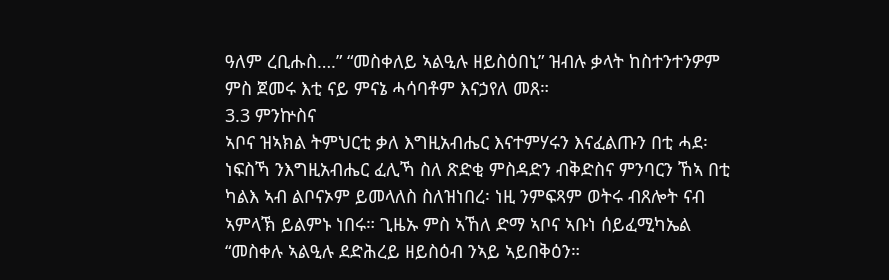ዓለም ረቢሑስ….” “መስቀለይ ኣልዒሉ ዘይስዕበኒ” ዝብሉ ቃላት ከስተንተንዎም ምስ ጀመሩ እቲ ናይ ምናኔ ሓሳባቶም እናኃየለ መጸ።
3.3 ምንኵስና
ኣቦና ዝኣክል ትምህርቲ ቃለ እግዚአብሔር እናተምሃሩን እናፈልጡን በቲ ሓደ፡ ነፍስኻ ንእግዚአብሔር ፈሊኻ ስለ ጽድቂ ምስዳድን ብቅድስና ምንባርን ኸኣ በቲ ካልእ ኣብ ልቦናኦም ይመላለስ ስለዝነበረ፡ ነዚ ንምፍጻም ወትሩ ብጸሎት ናብ ኣምላኽ ይልምኑ ነበሩ። ጊዜኡ ምስ ኣኸለ ድማ ኣቦና ኣቡነ ሰይፈሚካኤል “መስቀሉ ኣልዒሉ ደድሕረይ ዘይስዕብ ንኣይ ኣይበቅዕን።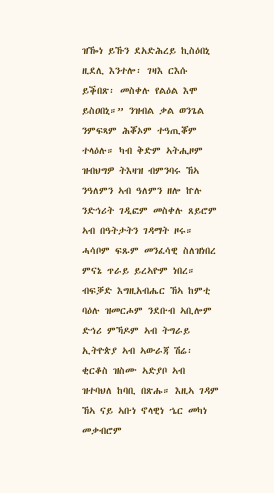ዝዀነ ይኹን ደአድሕረይ ኪስዕበኒ ዚደሊ እንተሎ፡ ገዛእ ርእሱ ይቕበጽ፡ መስቀሉ የልዕል እሞ ይስዐበኒ።” ንዝብል ቃል ወንጌል ንምፍጻም ሕቖኦም ተዓጢቖም ተላዕሉ። ካብ ቅድም ኣትሒዞም ዝብህግዎ ትእዛዝ ብምንባሩ ኸኣ ንዓለምን ኣብ ዓለምን ዘሎ ኵሉ ንድኅሪት ገዲፎም መስቀሉ ጸይሮም ኣብ በዓትታትን ገዳማት ዞሩ። ሓሳቦም ፍጹም መንፈሳዊ ስለዝነበረ ምናኔ ጥራይ ይረኣዮም ነበረ።
ብፍቓድ እግዚአብሔር ኸኣ ከምቲ ባዕሉ ዝመርሖም ንደቡብ ኣቢሎም ድኅሪ ምኻዶም ኣብ ትግራይ ኢትዮጵያ ኣብ ኣውራጃ ሽሬ፡ ቂርቆስ ዝስሙ ኣድያቦ ኣብ ዝተባህለ ከባቢ በጽሑ። እዚኣ ገዳም ኸኣ ናይ ኣቡነ ኖላዊነ ኄር መካነ መቃብሮም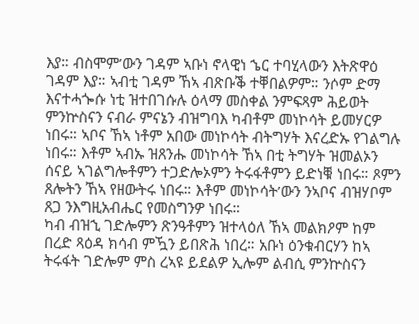እያ። ብስሞም’ውን ገዳም ኣቡነ ኖላዊነ ኄር ተባሂላውን እትጽዋዕ ገዳም እያ። ኣብቲ ገዳም ኸኣ ብጽቡቕ ተቐበልዎም። ንሶም ድማ እናተሓጐሱ ነቲ ዝተበገሱሉ ዕላማ መስቀል ንምፍጻም ሕይወት ምንኵስናን ናብራ ምናኔን ብዝግባእ ካብቶም መነኮሳት ይመሃርዎ ነበሩ። ኣቦና ኸኣ ነቶም አበው መነኮሳት ብትግሃት እናረድኡ የገልግሉ ነበሩ። እቶም ኣብኡ ዝጸንሑ መነኮሳት ኸኣ በቲ ትግሃት ዝመልኦን ሰናይ ኣገልግሎቶምን ተጋድሎኦምን ትሩፋቶምን ይድነቑ ነበሩ። ጾምን ጸሎትን ኸኣ የዘውትሩ ነበሩ። እቶም መነኮሳት’ውን ንኣቦና ብዝሃቦም ጸጋ ንእግዚአብሔር የመስግንዎ ነበሩ።
ካብ ብዝኂ ገድሎምን ጽንዓቶምን ዝተላዕለ ኸኣ መልክዖም ከም በረድ ጻዕዳ ክሳብ ምዃን ይበጽሕ ነበረ። አቡነ ዕንቁብርሃን ከኣ ትሩፋት ገድሎም ምስ ረኣዩ ይደልዎ ኢሎም ልብሲ ምንኵስናን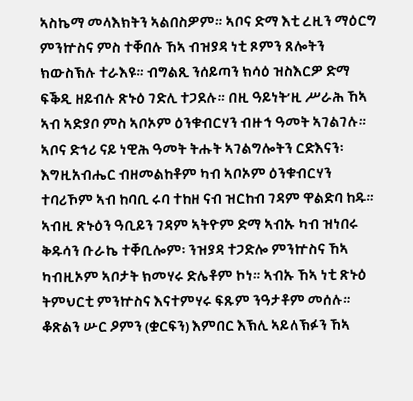ኣስኬማ መላእክትን ኣልበስዎም። ኣቦና ድማ እቲ ረዚን ማዕርግ ምንኵስና ምስ ተቐበሉ ኸኣ ብዝያዳ ነቲ ጾምን ጸሎትን ክውስኽሉ ተራእዩ። ብግልጺ ንሰይጣን ክሳዕ ዝስእርዎ ድማ ፍቕዲ ዘይብሉ ጽኑዕ ገድሊ ተጋደሉ። በዚ ዓይነት’ዚ ሥራሕ ኸኣ ኣብ ኣድያቦ ምስ ኣቦኦም ዕንቁብርሃን ብዙኅ ዓመት ኣገልገሉ።
ኣቦና ድኅሪ ናይ ነዊሕ ዓመት ትሑት ኣገልግሎትን ርድእናን፡ እግዚአብሔር ብዘመልከቶም ካብ ኣቦኦም ዕንቁብርሃን ተባሪኾም ኣብ ከባቢ ሩባ ተከዘ ናብ ዝርከብ ገዳም ዋልድባ ከዱ። ኣብዚ ጽኑዕን ዓቢይን ገዳም ኣትዮም ድማ ኣብኡ ካብ ዝነበሩ ቅዱሳን ቡራኬ ተቐቢሎም፡ ንዝያዳ ተጋድሎ ምንኵስና ኸኣ ካብዚኦም ኣቦታት ክመሃሩ ድሌቶም ኮነ። ኣብኡ ኸኣ ነቲ ጽኑዕ ትምህርቲ ምንኵስና እናተምሃሩ ፍጹም ንዓታቶም መሰሉ። ቆጽልን ሡር ዖምን (ቋርፍን) እምበር እኽሊ ኣይለኽፉን ኸኣ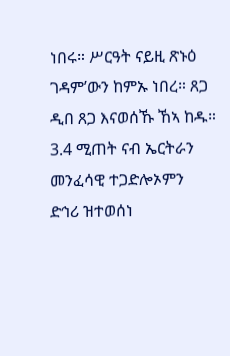ነበሩ። ሥርዓት ናይዚ ጽኑዕ ገዳም’ውን ከምኡ ነበረ። ጸጋ ዲበ ጸጋ እናወሰኹ ኸኣ ከዱ።
3.4 ሚጠት ናብ ኤርትራን መንፈሳዊ ተጋድሎኦምን
ድኅሪ ዝተወሰነ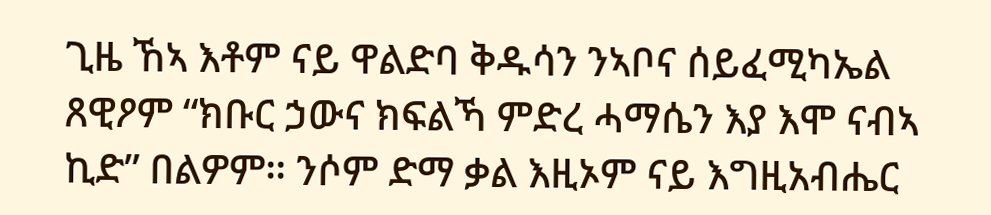ጊዜ ኸኣ እቶም ናይ ዋልድባ ቅዱሳን ንኣቦና ሰይፈሚካኤል ጸዊዖም “ክቡር ኃውና ክፍልኻ ምድረ ሓማሴን እያ እሞ ናብኣ ኪድ” በልዎም። ንሶም ድማ ቃል እዚኦም ናይ እግዚአብሔር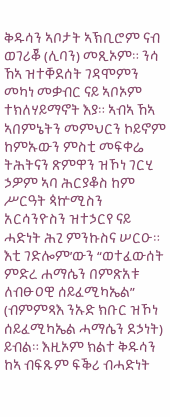ቅዱሳን ኣቦታት ኣኽቢሮም ናብ ወገሪቖ (ሊባን) መጺኦም። ንሳ ኸኣ ዝተቐደሰት ገዳሞምን መካነ መቃብር ናይ ኣቦኦም ተክለሃይማኖት እያ። ኣብኣ ኸኣ ኣበምኔትን መምህርን ኮይኖም ከምኡውን ምስቲ መፍቀሬ ትሕትናን ጽምዋን ዝኾነ ገርሂ ኃዎም ኣባ ሕርያቆስ ከም ሥርዓት ጳኵሚስን አርሳንዮስን ዝተኃርየ ናይ ሓድነት ሕጊ ምንኩስና ሠርዑ። እቲ ገድሎም’ውን “ወተፈውሰት ምድረ ሐማሴን በምጽአቱ ለብፁዐዊ ሰይፈሚካኤል” (ብምምጻእ ንኡድ ክቡር ዝኾነ ሰይፈሚካኤል ሓማሴን ደኃነት) ይብል። እዚኦም ክልተ ቅዱሳን ከኣ ብፍጹም ፍቕሪ ብሓድነት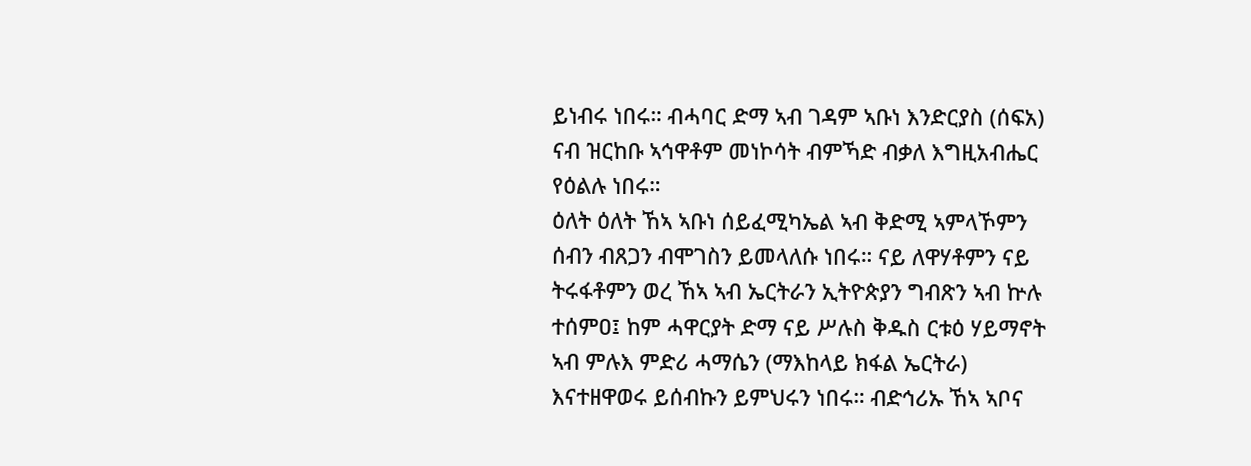ይነብሩ ነበሩ። ብሓባር ድማ ኣብ ገዳም ኣቡነ እንድርያስ (ሰፍአ) ናብ ዝርከቡ ኣኅዋቶም መነኮሳት ብምኻድ ብቃለ እግዚአብሔር የዕልሉ ነበሩ።
ዕለት ዕለት ኸኣ ኣቡነ ሰይፈሚካኤል ኣብ ቅድሚ ኣምላኾምን ሰብን ብጸጋን ብሞገስን ይመላለሱ ነበሩ። ናይ ለዋሃቶምን ናይ ትሩፋቶምን ወረ ኸኣ ኣብ ኤርትራን ኢትዮጵያን ግብጽን ኣብ ኵሉ ተሰምዐ፤ ከም ሓዋርያት ድማ ናይ ሥሉስ ቅዱስ ርቱዕ ሃይማኖት ኣብ ምሉእ ምድሪ ሓማሴን (ማእከላይ ክፋል ኤርትራ) እናተዘዋወሩ ይሰብኩን ይምህሩን ነበሩ። ብድኅሪኡ ኸኣ ኣቦና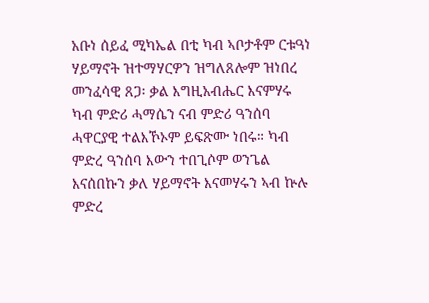አቡነ ሰይፈ ሚካኤል በቲ ካብ ኣቦታቶም ርቱዓነ ሃይማኖት ዝተማሃርዎን ዝግለጸሎም ዝነበረ መንፈሳዊ ጸጋ፡ ቃል እግዚአብሔር እናምሃሩ ካብ ምድሪ ሓማሴን ናብ ምድሪ ዓንሰባ ሓዋርያዊ ተልእኾኦም ይፍጽሙ ነበሩ። ካብ ምድረ ዓንሰባ እውን ተበጊሶም ወንጌል እናሰበኩን ቃለ ሃይማኖት እናመሃሩን ኣብ ኵሉ ምድረ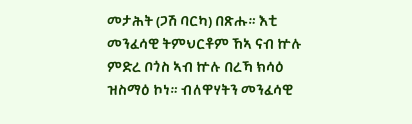መታሕት (ጋሽ ባርካ) በጽሑ። እቲ መንፈሳዊ ትምህርቶም ኸኣ ናብ ኵሉ ምድረ ቦጎስ ኣብ ኵሉ በረኻ ክሳዕ ዝስማዕ ኮነ። ብለዋሃትን መንፈሳዊ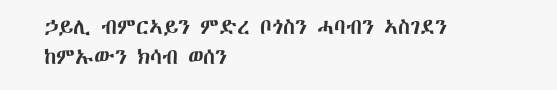ኃይሊ ብምርኣይን ምድረ ቦጎስን ሓባብን ኣስገደን ከምኡውን ክሳብ ወሰን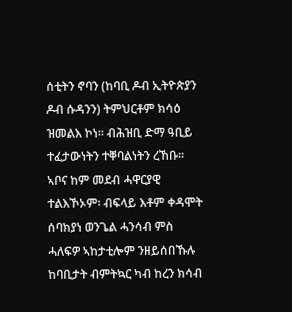ሰቲትን ኖባን (ከባቢ ዶብ ኢትዮጵያን ዶብ ሱዳንን) ትምህርቶም ክሳዕ ዝመልእ ኮነ። ብሕዝቢ ድማ ዓቢይ ተፈታውነትን ተቐባልነትን ረኸቡ።
ኣቦና ከም መደብ ሓዋርያዊ ተልእኾኦም፡ ብፍላይ እቶም ቀዳሞት ሰባክያነ ወንጌል ሓንሳብ ምስ ሓለፍዎ ኣከታቲሎም ንዘይሰበኹሉ ከባቢታት ብምትኳር ካብ ከረን ክሳብ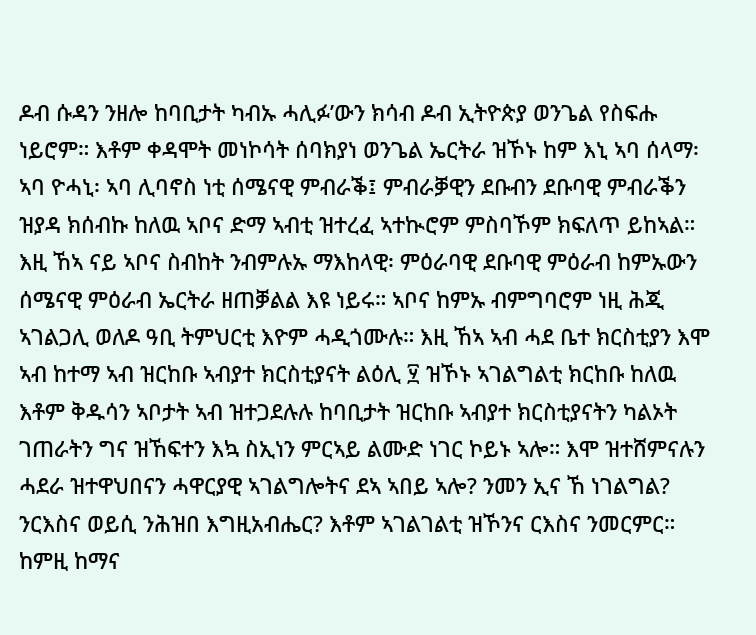ዶብ ሱዳን ንዘሎ ከባቢታት ካብኡ ሓሊፉ’ውን ክሳብ ዶብ ኢትዮጵያ ወንጌል የስፍሑ ነይሮም። እቶም ቀዳሞት መነኮሳት ሰባክያነ ወንጌል ኤርትራ ዝኾኑ ከም እኒ ኣባ ሰላማ፡ ኣባ ዮሓኒ፡ ኣባ ሊባኖስ ነቲ ሰሜናዊ ምብራቕ፤ ምብራቓዊን ደቡብን ደቡባዊ ምብራቕን ዝያዳ ክሰብኩ ከለዉ ኣቦና ድማ ኣብቲ ዝተረፈ ኣተኲሮም ምስባኾም ክፍለጥ ይከኣል። እዚ ኸኣ ናይ ኣቦና ስብከት ንብምሉኡ ማእከላዊ፡ ምዕራባዊ ደቡባዊ ምዕራብ ከምኡውን ሰሜናዊ ምዕራብ ኤርትራ ዘጠቓልል እዩ ነይሩ። ኣቦና ከምኡ ብምግባሮም ነዚ ሕጂ ኣገልጋሊ ወለዶ ዓቢ ትምህርቲ እዮም ሓዲጎሙሉ። እዚ ኸኣ ኣብ ሓደ ቤተ ክርስቲያን እሞ ኣብ ከተማ ኣብ ዝርከቡ ኣብያተ ክርስቲያናት ልዕሊ ፶ ዝኾኑ ኣገልግልቲ ክርከቡ ከለዉ እቶም ቅዱሳን ኣቦታት ኣብ ዝተጋደሉሉ ከባቢታት ዝርከቡ ኣብያተ ክርስቲያናትን ካልኦት ገጠራትን ግና ዝኸፍተን እኳ ስኢነን ምርኣይ ልሙድ ነገር ኮይኑ ኣሎ። እሞ ዝተሸምናሉን ሓደራ ዝተዋህበናን ሓዋርያዊ ኣገልግሎትና ደኣ ኣበይ ኣሎ? ንመን ኢና ኸ ነገልግል? ንርእስና ወይሲ ንሕዝበ እግዚአብሔር? እቶም ኣገልገልቲ ዝኾንና ርእስና ንመርምር። ከምዚ ከማና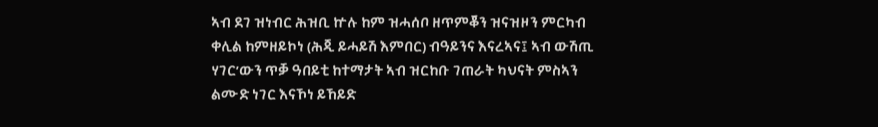ኣብ ደገ ዝነብር ሕዝቢ ኵሉ ከም ዝሓሰቦ ዘጥምቖን ዝናዝዞን ምርካብ ቀሊል ከምዘይኮነ (ሕጂ ይሓይሽ እምበር) ብዓይንና እናረኣና፤ ኣብ ውሽጢ ሃገር’ውን ጥቓ ዓበይቲ ከተማታት ኣብ ዝርከቡ ገጠራት ካህናት ምስኣን ልሙድ ነገር እናኾነ ይኸይድ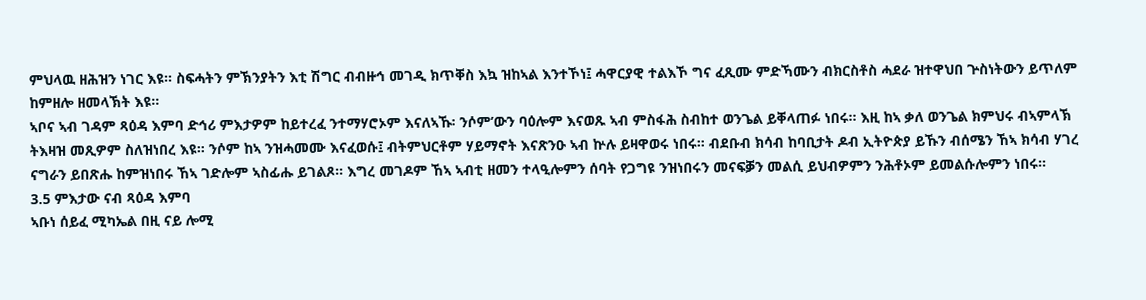ምህላዉ ዘሕዝን ነገር እዩ። ስፍሓትን ምኽንያትን እቲ ሽግር ብብዙኅ መገዲ ክጥቐስ እኳ ዝከኣል እንተኾነ፤ ሓዋርያዊ ተልእኾ ግና ፈጺሙ ምድኻሙን ብክርስቶስ ሓደራ ዝተዋህበ ጕስነትውን ይጥለም ከምዘሎ ዘመላኽት እዩ።
ኣቦና ኣብ ገዳም ጻዕዳ እምባ ድኅሪ ምእታዎም ከይተረፈ ንተማሃሮኦም እናለኣኹ፡ ንሶም’ውን ባዕሎም እናወጹ ኣብ ምስፋሕ ስብከተ ወንጌል ይቐላጠፉ ነበሩ። እዚ ከኣ ቃለ ወንጌል ክምህሩ ብኣምላኽ ትእዛዝ መጺዎም ስለዝነበረ እዩ። ንሶም ከኣ ንዝሓመሙ እናፈወሱ፤ ብትምህርቶም ሃይማኖት እናጽንዑ ኣብ ኵሉ ይዛዋወሩ ነበሩ። ብደቡብ ክሳብ ከባቢታት ዶብ ኢትዮጵያ ይኹን ብሰሜን ኸኣ ክሳብ ሃገረ ናግራን ይበጽሑ ከምዝነበሩ ኸኣ ገድሎም ኣስፊሑ ይገልጾ። እግረ መገዶም ኸኣ ኣብቲ ዘመን ተላዒሎምን ሰባት የጋግዩ ንዝነበሩን መናፍቓን መልሲ ይህብዎምን ንሕቶኦም ይመልሱሎምን ነበሩ።
3.5 ምእታው ናብ ጻዕዳ እምባ
ኣቡነ ሰይፈ ሚካኤል በዚ ናይ ሎሚ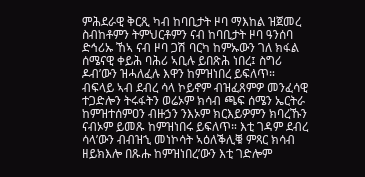ምሕደራዊ ቅርጺ ካብ ከባቢታት ዞባ ማእከል ዝጀመረ ስብከቶምን ትምህርቶምን ናብ ከባቢታት ዞባ ዓንሰባ ድኅሪኡ ኸኣ ናብ ዞባ ጋሽ ባርካ ከምኡውን ገለ ክፋል ሰሜናዊ ቀይሕ ባሕሪ ኣቢሉ ይበጽሕ ነበረ፤ ስግሪ ዶብ’ውን ዝሓለፈሉ እዋን ከምዝነበረ ይፍለጥ። ብፍላይ ኣብ ደብረ ሳላ ኮይኖም ብዝፈጸምዎ መንፈሳዊ ተጋድሎን ትሩፋትን ወሬኦም ክሳብ ጫፍ ሰሜን ኤርትራ ከምዝተሰምዐን ብዙኃን ንእኦም ክርእይዎምን ክባረኹን ናብኦም ይመጹ ከምዝነበሩ ይፍለጥ። እቲ ገዳም ደብረ ሳላ’ውን ብብዝኂ መነኮሳት ኣዕለቕሊቑ ምጻር ክሳብ ዘይክእሎ በጹሑ ከምዝነበረ’ውን እቲ ገድሎም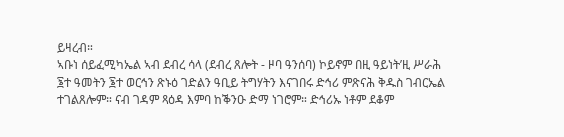ይዛረብ።
ኣቡነ ሰይፈሚካኤል ኣብ ደብረ ሳላ (ደብረ ጸሎት - ዞባ ዓንሰባ) ኮይኖም በዚ ዓይነት’ዚ ሥራሕ ፮ተ ዓመትን ፮ተ ወርኅን ጽኑዕ ገድልን ዓቢይ ትግሃትን እናገበሩ ድኅሪ ምጽናሕ ቅዱስ ገብርኤል ተገልጸሎም። ናብ ገዳም ጻዕዳ እምባ ከቕንዑ ድማ ነገሮም። ድኅሪኡ ነቶም ደቆም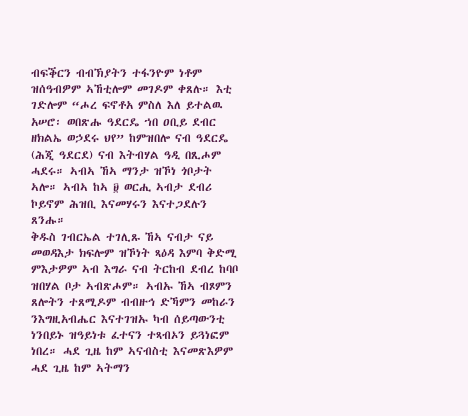ብፍቕርን ብብኽያትን ተፋንዮም ነቶም ዝሰዓብዎም ኣኸቲሎም መገዶም ቀጸሉ። እቲ ገድሎም “ሖረ ፍኖቶአ ምስለ እለ ይተልዉ አሠሮ፡ ወበጽሑ ዓደርዴ ኀበ ዐቢይ ደብር ዘክልኤ ወኃደሩ ህየ” ከምዝበሎ ናብ ዓደርዴ (ሕጂ ዓደርደ) ናብ እትብሃል ዓዲ በጺሖም ሓደሩ። ኣብኣ ኸኣ ማንታ ዝኾነ ጎቦታት ኣሎ። ኣብኣ ከኣ ፱ ወርሒ ኣብታ ደብሪ ኮይኖም ሕዝቢ እናመሃሩን እናተጋደሉን ጸንሑ።
ቅዱስ ገብርኤል ተገሊጹ ኸኣ ናብታ ናይ መወዳእታ ክፍሎም ዝኾነት ጻዕዳ እምባ ቅድሚ ምእታዎም ኣብ እግራ ናብ ትርከብ ደብረ ከባቦ ዝበሃል ቦታ ኣብጽሖም። ኣብኡ ኸኣ ብጾምን ጸሎትን ተጸሚዶም ብብዙኅ ድኻምን መከራን ንእግዚአብሔር እናተገዝኡ ካብ ሰይጣውንቲ ነንበይኑ ዝዓይነቱ ፈተናን ተጻብኦን ይጓነፎም ነበረ። ሓደ ጊዜ ከም ኣናብስቲ እናመጽእዎም ሓደ ጊዜ ከም ኣትማን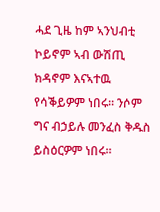ሓደ ጊዜ ከም ኣንህብቲ ኮይኖም ኣብ ውሽጢ ክዳኖም እናኣተዉ የሳቕይዎም ነበሩ። ንሶም ግና ብኃይሉ መንፈስ ቅዱስ ይስዕርዎም ነበሩ።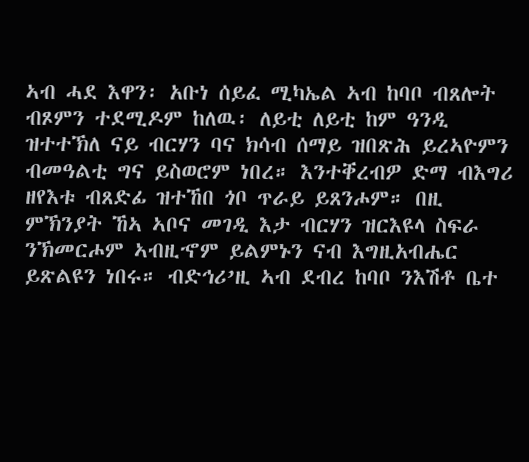ኣብ ሓደ እዋን፡ አቡነ ሰይፈ ሚካኤል ኣብ ከባቦ ብጸሎት ብጾምን ተደሚዶም ከለዉ፡ ለይቲ ለይቲ ከም ዓንዲ ዝተተኽለ ናይ ብርሃን ባና ክሳብ ሰማይ ዝበጽሕ ይረኣዮምን ብመዓልቲ ግና ይስወሮም ነበረ። እንተቐረብዎ ድማ ብእግሪ ዘየእቱ ብጸድፊ ዝተኸበ ጎቦ ጥራይ ይጸንሖም። በዚ ምኽንያት ኸኣ ኣቦና መገዲ እታ ብርሃን ዝርእዩላ ስፍራ ንኽመርሖም ኣብዚኆም ይልምኑን ናብ እግዚአብሔር ይጽልዩን ነበሩ። ብድኅሪ’ዚ ኣብ ደብረ ከባቦ ንእሽቶ ቤተ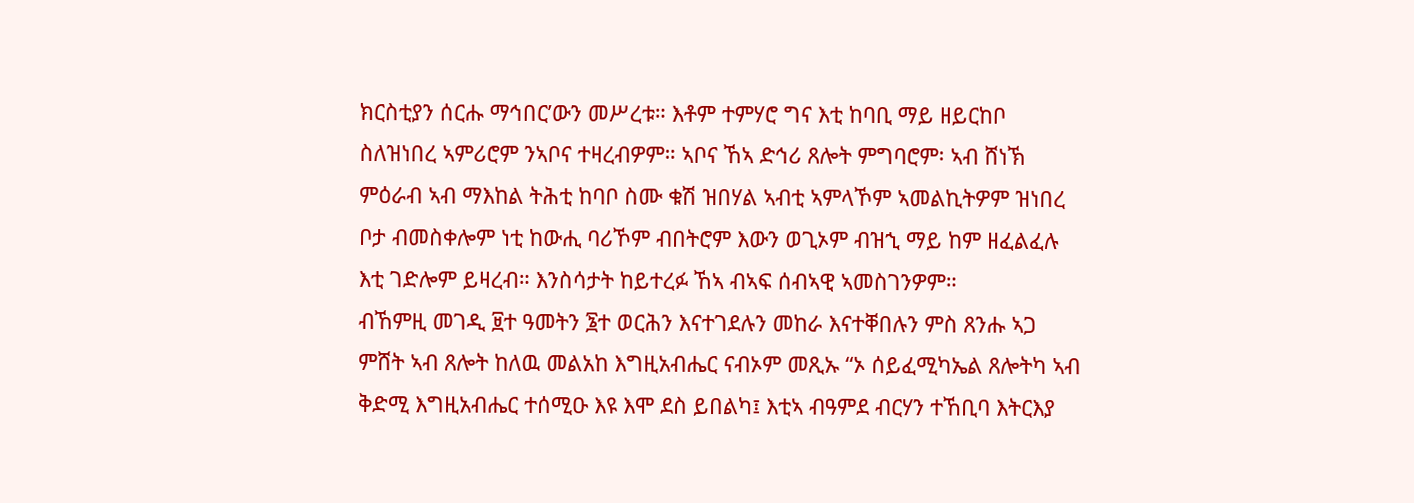ክርስቲያን ሰርሑ ማኅበር’ውን መሥረቱ። እቶም ተምሃሮ ግና እቲ ከባቢ ማይ ዘይርከቦ ስለዝነበረ ኣምሪሮም ንኣቦና ተዛረብዎም። ኣቦና ኸኣ ድኅሪ ጸሎት ምግባሮም፡ ኣብ ሸነኽ ምዕራብ ኣብ ማእከል ትሕቲ ከባቦ ስሙ ቁሽ ዝበሃል ኣብቲ ኣምላኾም ኣመልኪትዎም ዝነበረ ቦታ ብመስቀሎም ነቲ ከውሒ ባሪኾም ብበትሮም እውን ወጊኦም ብዝኂ ማይ ከም ዘፈልፈሉ እቲ ገድሎም ይዛረብ። እንስሳታት ከይተረፉ ኸኣ ብኣፍ ሰብኣዊ ኣመስገንዎም።
ብኸምዚ መገዲ ፱ተ ዓመትን ፮ተ ወርሕን እናተገደሉን መከራ እናተቐበሉን ምስ ጸንሑ ኣጋ ምሸት ኣብ ጸሎት ከለዉ መልአከ እግዚአብሔር ናብኦም መጺኡ “ኦ ሰይፈሚካኤል ጸሎትካ ኣብ ቅድሚ እግዚአብሔር ተሰሚዑ እዩ እሞ ደስ ይበልካ፤ እቲኣ ብዓምደ ብርሃን ተኸቢባ እትርእያ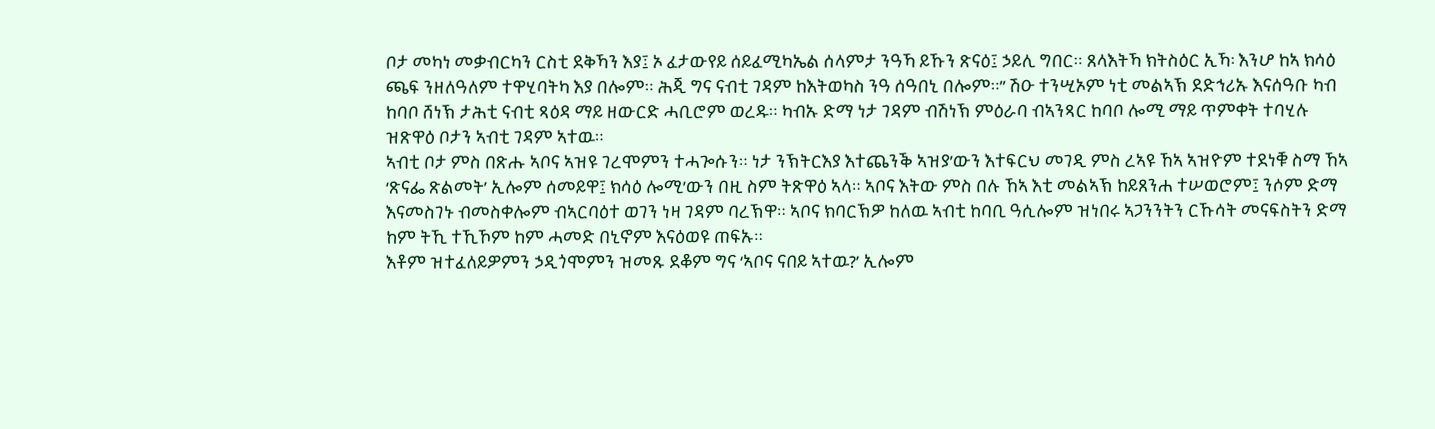ቦታ መካነ መቃብርካን ርስቲ ደቅኻን እያ፤ ኦ ፈታውየይ ሰይፈሚካኤል ሰላምታ ንዓኻ ይኹን ጽናዕ፤ ኃይሊ ግበር። ጸላእትኻ ክትስዕር ኢኻ፡ እንሆ ከኣ ክሳዕ ጫፍ ንዘለዓለም ተዋሂባትካ እያ በሎም። ሕጂ ግና ናብቲ ገዳም ከእትወካስ ንዓ ሰዓበኒ በሎም።” ሽዑ ተንሢኦም ነቲ መልኣኽ ደድኅሪኡ እናሰዓቡ ካብ ከባቦ ሸነኽ ታሕቲ ናብቲ ጻዕዳ ማይ ዘውርድ ሓቢሮም ወረዱ። ካብኡ ድማ ነታ ገዳም ብሽነኽ ምዕራባ ብኣንጻር ከባቦ ሎሚ ማይ ጥምቀት ተባሂሉ ዝጽዋዕ ቦታን ኣብቲ ገዳም ኣተዉ።
ኣብቲ ቦታ ምስ በጽሑ ኣቦና ኣዝዩ ገረሞምን ተሓጐሱን። ነታ ንኽትርእያ እተጨንቕ ኣዝያ’ውን እተፍርህ መገዲ ምስ ረኣዩ ኸኣ ኣዝዮም ተደነቑ ስማ ኸኣ ‘ጽናፌ ጽልመት’ ኢሎም ሰመይዋ፤ ክሳዕ ሎሚ’ውን በዚ ስም ትጽዋዕ ኣላ። ኣቦና እትው ምስ በሉ ኸኣ እቲ መልኣኽ ከይጸንሐ ተሠወሮም፤ ንሶም ድማ እናመስገኑ ብመስቀሎም ብኣርባዕተ ወገን ነዛ ገዳም ባረኽዋ። ኣቦና ክባርኽዎ ከለዉ ኣብቲ ከባቢ ዓሲሎም ዝነበሩ ኣጋንንትን ርኹሳት መናፍስትን ድማ ከም ትኺ ተኺኾም ከም ሓመድ በኒኖም እናዕወዩ ጠፍኡ።
እቶም ዝተፈለይዎምን ኃዲጎሞምን ዝመጹ ደቆም ግና ‘ኣቦና ናበይ ኣተዉ?’ ኢሎም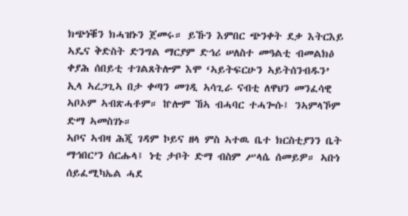ክጭነቑን ክሓዝኑን ጀመሩ። ይኹን እምበር ጭንቀት ደቃ እትርእይ ኣዴና ቅድስት ድንግል ማርያም ድኅሪ ሠለስተ መዓልቲ ብመልክዕ ቀያሕ ሰበይቲ ተገልጸትሎም እሞ ‘ኣይትፍርሁን ኣይትሰንብዱን’ ኢላ ኣረጋጊኣ በታ ቀጣን መገዲ ኣሳጊራ ናብቲ ለዋህን መንፈሳዊ ኣቦኦም ኣብጽሓቶም። ኵሎም ኸኣ ብሓባር ተሓጐሱ፤ ንኣምላኾም ድማ ኣመስገኑ።
ኣቦና ኣብዛ ሕጂ ገዳም ኮይና ዘላ ምስ ኣተዉ ቤተ ክርስቲያንን ቤት ማኅበር’ን ሰርሑላ፤ ነቲ ታቦት ድማ ብስም ሥላሴ ሰመይዎ። ኣቡነ ሰይፈሚካኤል ሓደ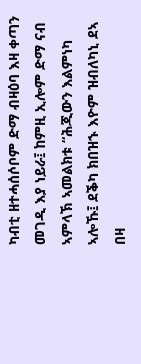ካብቲ ዘተሓሰሶቦም ድማ ብዛዕባ እዛ ቀጣን መገዲ እያ ነይራ፤ ከምዚ ኢሎም ድማ ናብ ኣምላኽ ኣመልክቱ “ሕጂውን እልምነካ ኣሎኹ፤ ደቕካ ክበዝኁ እዮም ዝብለካኒ ደኣ በዛ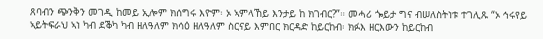ጸባብን ጭንቅን መገዲ ከመይ ኢሎም ክሰግሩ እዮም፡ ኦ ኣምላኸይ እንታይ ከ ክገብር?”። መሓሪ ጐይታ ግና ብሠለስትነቱ ተገሊጹ “ኦ ኅሩየይ ኣይትፍራህ ኣነ ካብ ደቕካ ካብ ዘለዓለም ክሳዕ ዘለዓለም ስርናይ እምበር ክርዳድ ከይርከብ፡ ክፉእ ዘርእውን ከይርከብ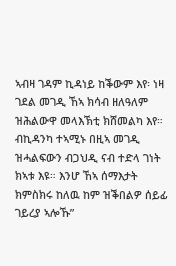ኣብዛ ገዳም ኪዳነይ ከቕውም እየ፡ ነዛ ገደል መገዲ ኸኣ ክሳብ ዘለዓለም ዝሕልውዋ መላእኽቲ ክሸመልካ እየ። ብኪዳንካ ተኣሚኑ በዚኣ መገዲ ዝሓልፍውን ብጋህዲ ናብ ተድላ ገነት ክኣቱ እዩ። እንሆ ኸኣ ሰማእታት ክምስክሩ ከለዉ ከም ዝቕበልዎ ሰይፊ ገይረያ ኣሎኹ”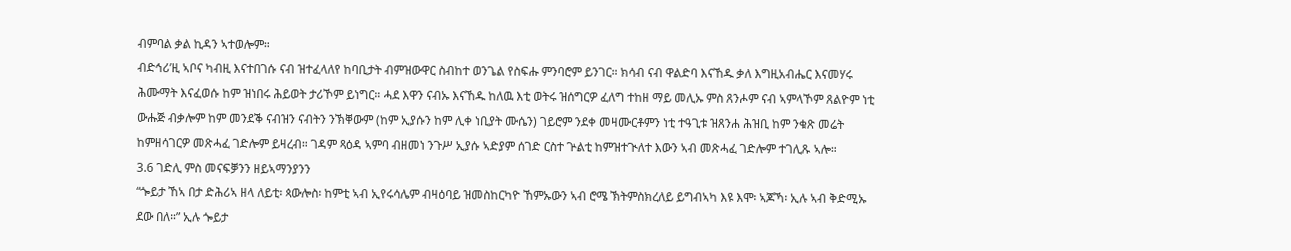ብምባል ቃል ኪዳን ኣተወሎም።
ብድኅሪ’ዚ ኣቦና ካብዚ እናተበገሱ ናብ ዝተፈላለየ ከባቢታት ብምዝውዋር ስብከተ ወንጌል የስፍሑ ምንባሮም ይንገር። ክሳብ ናብ ዋልድባ እናኸዱ ቃለ እግዚአብሔር እናመሃሩ ሕሙማት እናፈወሱ ከም ዝነበሩ ሕይወት ታሪኾም ይነግር። ሓደ እዋን ናብኡ እናኸዱ ከለዉ እቲ ወትሩ ዝሰግርዎ ፈለግ ተከዘ ማይ መሊኡ ምስ ጸንሖም ናብ ኣምላኾም ጸልዮም ነቲ ውሑጅ ብቃሎም ከም መንደቕ ናብዝን ናብትን ንኽቐውም (ከም ኢያሱን ከም ሊቀ ነቢያት ሙሴን) ገይሮም ንደቀ መዛሙርቶምን ነቲ ተዓጊቱ ዝጸንሐ ሕዝቢ ከም ንቁጽ መሬት ከምዘሳገርዎ መጽሓፈ ገድሎም ይዛረብ። ገዳም ጻዕዳ ኣምባ ብዘመነ ንጉሥ ኢያሱ ኣድያም ሰገድ ርስተ ጕልቲ ከምዝተጒለተ እውን ኣብ መጽሓፈ ገድሎም ተገሊጹ ኣሎ።
3.6 ገድሊ ምስ መናፍቓንን ዘይኣማንያንን
“ጐይታ ኸኣ በታ ድሕሪኣ ዘላ ለይቲ፡ ጳውሎስ፡ ከምቲ ኣብ ኢየሩሳሌም ብዛዕባይ ዝመስከርካዮ ኸምኡውን ኣብ ሮሜ ኽትምስክረለይ ይግብኣካ እዩ እሞ፡ ኣጆኻ፡ ኢሉ ኣብ ቅድሚኡ ደው በለ።” ኢሉ ጐይታ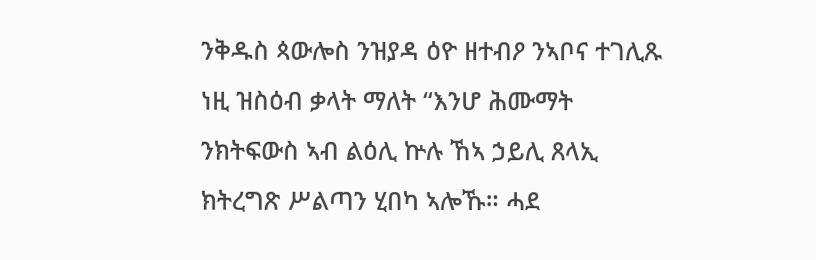ንቅዱስ ጳውሎስ ንዝያዳ ዕዮ ዘተብዖ ንኣቦና ተገሊጹ ነዚ ዝስዕብ ቃላት ማለት “እንሆ ሕሙማት ንክትፍውስ ኣብ ልዕሊ ኵሉ ኸኣ ኃይሊ ጸላኢ ክትረግጽ ሥልጣን ሂበካ ኣሎኹ። ሓደ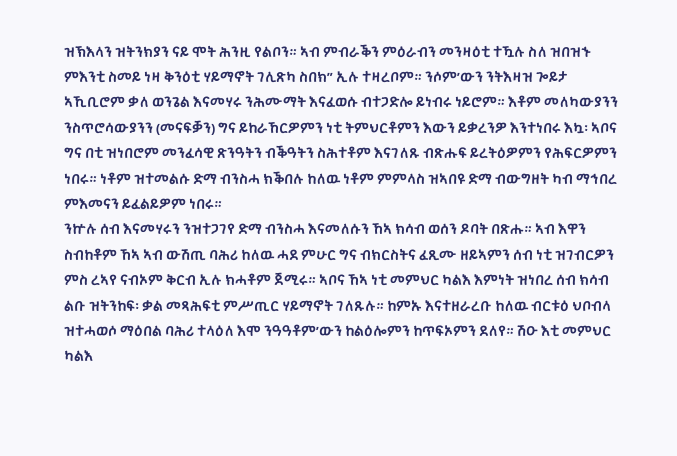ዝኽእላን ዝትንክያን ናይ ሞት ሕንዚ የልቦን። ኣብ ምብራቕን ምዕራብን መንዛዕቲ ተዃሉ ስለ ዝበዝኁ ምእንቲ ስመይ ነዛ ቅንዕቲ ሃይማኖት ገሊጽካ ስበክ” ኢሉ ተዛረቦም። ንሶም’ውን ንትእዛዝ ጐይታ ኣኺቢሮም ቃለ ወንጌል እናመሃሩ ንሕሙማት እናፈወሱ ብተጋድሎ ይነብሩ ነይሮም። እቶም መለካውያንን ንስጥሮሳውያንን (መናፍቓን) ግና ይከራኸርዎምን ነቲ ትምህርቶምን እውን ይቃረንዎ እንተነበሩ እኳ፡ ኣቦና ግና በቲ ዝነበሮም መንፈሳዊ ጽንዓትን ብቕዓትን ስሕተቶም እናገለጹ ብጽሑፍ ይረትዕዎምን የሕፍርዎምን ነበሩ። ነቶም ዝተመልሱ ድማ ብንስሓ ክቕበሉ ከለዉ ነቶም ምምላስ ዝኣበዩ ድማ ብውግዘት ካብ ማኅበረ ምእመናን ይፈልይዎም ነበሩ።
ንኵሉ ሰብ እናመሃሩን ንዝተጋገየ ድማ ብንስሓ እናመለሱን ኸኣ ክሳብ ወሰን ዶባት በጽሑ። ኣብ እዋን ስብከቶም ኸኣ ኣብ ውሽጢ ባሕሪ ከለዉ ሓደ ምሁር ግና ብክርስትና ፈጺሙ ዘይኣምን ሰብ ነቲ ዝገብርዎን ምስ ረኣየ ናብኦም ቅርብ ኢሉ ክሓቶም ጀሚሩ። ኣቦና ኸኣ ነቲ መምህር ካልእ እምነት ዝነበረ ሰብ ክሳብ ልቡ ዝትንከፍ፡ ቃል መጻሕፍቲ ምሥጢር ሃይማኖት ገለጹሉ። ከምኡ እናተዘራረቡ ከለዉ ብርቱዕ ህቦብላ ዝተሓወሶ ማዕበል ባሕሪ ተላዕለ እሞ ንዓዓቶም’ውን ከልዕሎምን ከጥፍኦምን ደለየ። ሽዑ እቲ መምህር ካልእ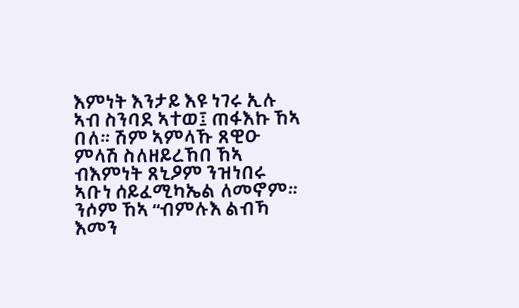እምነት እንታይ እዩ ነገሩ ኢሉ ኣብ ስንባደ ኣተወ፤ ጠፋእኩ ኸኣ በለ። ሽም ኣምላኹ ጸዊዑ ምላሽ ስለዘይረኸበ ኸኣ ብእምነት ጸኒዖም ንዝነበሩ ኣቡነ ሰይፈሚካኤል ለመኖም። ንሶም ኸኣ “ብምሉእ ልብኻ እመን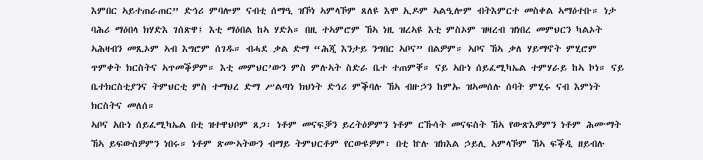እምበር ኣይተጠራጠር” ድኅሪ ምባሎም ናብቲ ሰማዒ ዝኾነ ኣምላኾም ጸለዩ እሞ ኢዶም ኣልዒሎም ብትእምርተ መስቀል ኣማዕተቡ። ነታ ባሕሪ ማዕበላ ክሃድእ ገሰጽዋ፤ እቲ ማዕበል ከኣ ሃድአ። በዚ ተኣምሮም ኸኣ ነዚ ዝረኣዩ እቲ ምስኦም ዝዛረብ ዝነበረ መምህርን ካልኦት ኣሕዛብን መጺኦም ኣብ እግሮም ሰገዱ። ብሓደ ቃል ድማ “ሕጂ እንታይ ንግበር ኣቦና” በልዎም። ኣቦና ኸኣ ቃለ ሃይማኖት ምሂሮም ጥምቀት ክርስትና ኣጥመቕዎም። እቲ መምህር’ውን ምስ ምሉኣት ስድራ ቤተ ተጠምቐ። ናይ ኣቡነ ሰይፈሚካኤል ተምሃራይ ከኣ ኮነ። ናይ ቤተክርስቲያንና ትምህርቲ ምስ ተማህረ ድማ ሥልጣነ ክህነት ድኅሪ ምቕባሉ ኸኣ ብዙኃን ከምኡ ዝኣመሰሉ ሰባት ምሂሩ ናብ እምነት ክርስትና መለሰ።
ኣቦና አቡነ ሰይፈሚካኤል በቲ ዝተዋህቦም ጸጋ፡ ነቶም መናፍቓን ይረትዕዎምን ነቶም ርኹሳት መናፍስት ኸኣ የውጽእዎምን ነቶም ሕሙማት ኸኣ ይፍውስዎምን ነበሩ። ነቶም ጽሙኣትውን ብማይ ትምህርቶም የርውዩዎም፡ በቲ ኵሉ ዝክእል ኃይሊ ኣምላኾም ኸኣ ፍቕዲ ዘይብሉ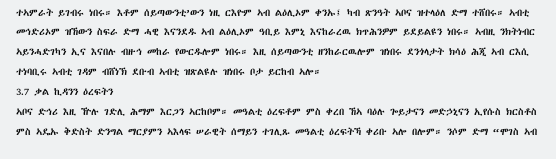ተኣምራት ይገብሩ ነበሩ። እቶም ሰይጣውንቲ’ውን ነዚ ርእዮም ኣብ ልዕሊኦም ቀንኡ፤ ካብ ጽንዓት ኣቦና ዝተላዕለ ድማ ተሸበሩ። ኣብቲ መኅድሪኦም ዝኸውን ስፍራ ድማ ሓዊ እናንደዱ ኣብ ልዕሊኦም ዓቢይ እምኒ እናከራረዉ ክጥሕንዎም ይደይልዩን ነበሩ። ኣብዚ ንክትነብር ኣይንሓድገካን ኢና እናበሉ ብዙኅ መከራ የውርዱሎም ነበሩ። እዚ ሰይጣውንቲ ዘንከራርዉሎም ዝነበሩ ደንጎላታት ክሳዕ ሕጂ ኣብ ርእሲ ተነባቢሩ ኣብቲ ገዳም ብሸነኽ ደቡብ ኣብቲ ዝጽልዩሉ ዝነበሩ ቦታ ይርከብ ኣሎ።
3.7 ቃል ኪዳንን ዕረፍትን
ኣቦና ድኅሪ እዚ ዅሉ ገድሊ ሕማም እርጋን ኣርከቦም። መዓልቲ ዕረፍቶም ምስ ቀረበ ኸኣ ባዕሉ ጐይታናን መድኃኒናን ኢየሱስ ክርስቶስ ምስ ኣዴኡ ቅድስት ድንግል ማርያምን ኣእላፍ ሠራዊት ሰማይን ተገሊጹ መዓልቲ ዕረፍትኻ ቀሪቡ ኣሎ በሎም። ንሶም ድማ “ሞገስ ኣብ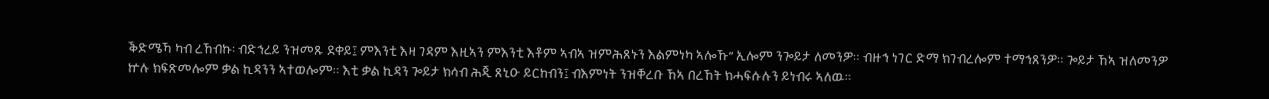ቕድሜኻ ካብ ረኸብኩ፡ ብድኅረይ ንዝመጹ ደቀይ፤ ምእንቲ እዛ ገዳም እዚኣን ምእንቲ እቶም ኣብኣ ዝምሕጸኑን እልምነካ ኣሎኹ” ኢሎም ንጐይታ ለመንዎ። ብዙኅ ነገር ድማ ክገብረሎም ተማኅጸንዎ። ጐይታ ኸኣ ዝለመንዎ ኵሉ ክፍጽመሎም ቃል ኪዳንን ኣተወሎም። እቲ ቃል ኪዳን ጐይታ ክሳብ ሕጂ ጸኒዑ ይርከብን፤ ብእምነት ንዝቐረቡ ኸኣ በረኸት ክሓፍሱሉን ይነብሩ ኣለዉ።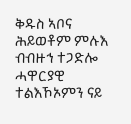ቅዱስ ኣቦና ሕይወቶም ምሉእ ብብዙኅ ተጋድሎ ሓዋርያዊ ተልእኾኦምን ናይ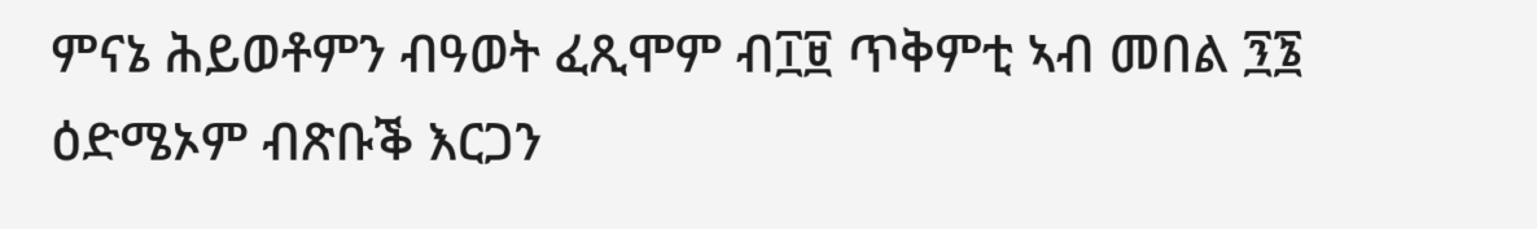ምናኔ ሕይወቶምን ብዓወት ፈጺሞም ብ፲፱ ጥቅምቲ ኣብ መበል ፺፮ ዕድሜኦም ብጽቡቕ እርጋን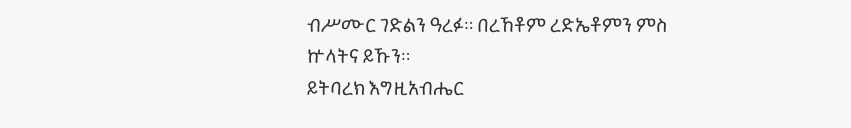ብሥሙር ገድልን ዓረፉ። በረኸቶም ረድኤቶምን ምስ ኵላትና ይኹን።
ይትባረክ እግዚአብሔር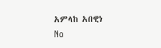አምላከ አበዊነ
No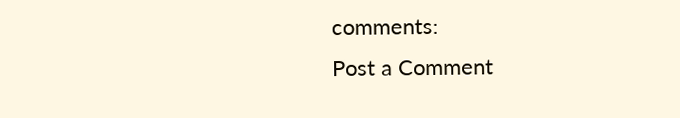comments:
Post a Comment